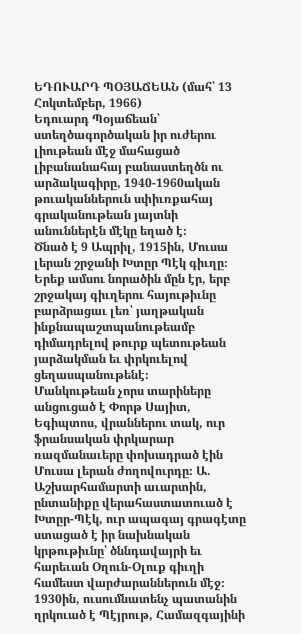ԵԴՈՒԱՐԴ ՊՕՅԱՃԵԱՆ (մահ՝ 13 Հոկտեմբեր, 1966)
Եդուարդ Պօյաճեան՝ ստեղծագործական իր ուժերու լիութեան մէջ մահացած լիբանանահայ բանաստեղծն ու արձակագիրը, 1940-1960ական թուականներուն սփիւռքահայ գրականութեան յայտնի անուններէն մէկը եղած է։
Ծնած է 9 Ապրիլ, 1915ին, Մուսա լերան շրջանի Խտըր Պէկ գիւղը։ Երեք ամսու նորածին մըն էր, երբ շրջակայ գիւղերու հայութիւնը բարձրացաւ լեռ՝ յաղթական ինքնապաշտպանութեամբ դիմադրելով թուրք պետութեան յարձակման եւ փրկուելով ցեղասպանութենէ։
Մանկութեան չորս տարիները անցուցած է Փորթ Սայիտ, Եգիպտոս, վրաններու տակ, ուր ֆրանսական փրկարար ռազմանաւերը փոխադրած էին Մուսա լերան ժողովուրդը։ Ա. Աշխարհամարտի աւարտին, ընտանիքը վերահաստատուած է Խտըր-Պէկ, ուր ապագայ գրագէտը ստացած է իր նախնական կրթութիւնը՝ ծննդավայրի եւ հարեւան Օղուն-Օլուք գիւղի համեստ վարժարաններուն մէջ։
1930ին, ուսումնատենչ պատանին ղրկուած է Պէյրութ, Համազգայինի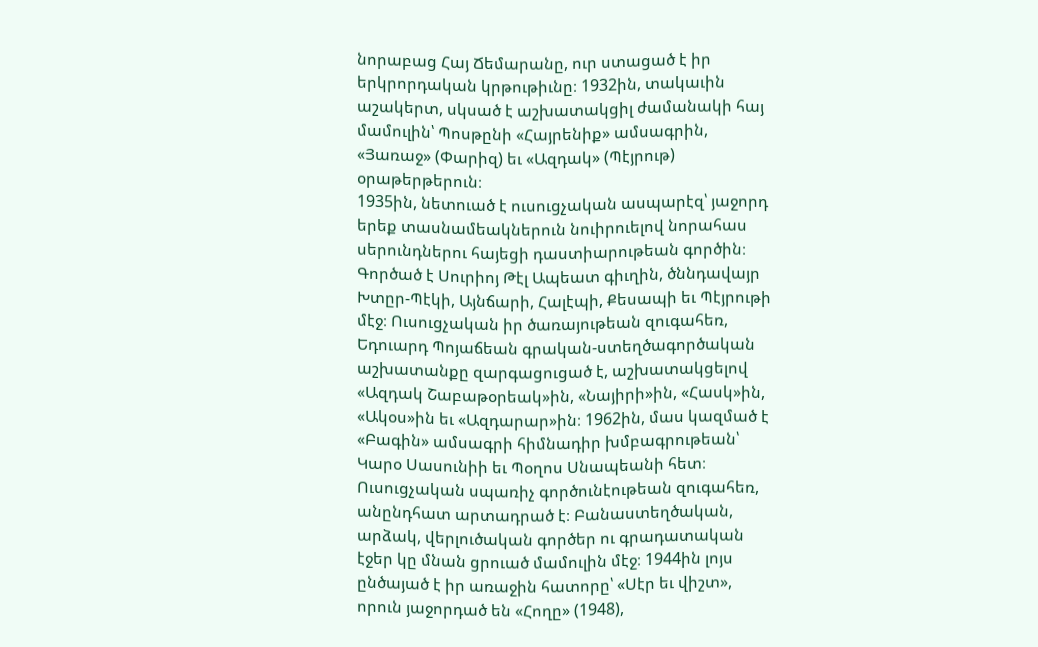նորաբաց Հայ Ճեմարանը, ուր ստացած է իր երկրորդական կրթութիւնը։ 1932ին, տակաւին աշակերտ, սկսած է աշխատակցիլ ժամանակի հայ մամուլին՝ Պոսթընի «Հայրենիք» ամսագրին, «Յառաջ» (Փարիզ) եւ «Ազդակ» (Պէյրութ) օրաթերթերուն։
1935ին, նետուած է ուսուցչական ասպարէզ՝ յաջորդ երեք տասնամեակներուն նուիրուելով նորահաս սերունդներու հայեցի դաստիարութեան գործին։ Գործած է Սուրիոյ Թէլ Ապեատ գիւղին, ծննդավայր Խտըր-Պէկի, Այնճարի, Հալէպի, Քեսապի եւ Պէյրութի մէջ։ Ուսուցչական իր ծառայութեան զուգահեռ, Եդուարդ Պոյաճեան գրական-ստեղծագործական աշխատանքը զարգացուցած է, աշխատակցելով «Ազդակ Շաբաթօրեակ»ին, «Նայիրի»ին, «Հասկ»ին, «Ակօս»ին եւ «Ազդարար»ին։ 1962ին, մաս կազմած է «Բագին» ամսագրի հիմնադիր խմբագրութեան՝ Կարօ Սասունիի եւ Պօղոս Սնապեանի հետ։
Ուսուցչական սպառիչ գործունէութեան զուգահեռ, անընդհատ արտադրած է։ Բանաստեղծական, արձակ, վերլուծական գործեր ու գրադատական էջեր կը մնան ցրուած մամուլին մէջ։ 1944ին լոյս ընծայած է իր առաջին հատորը՝ «Սէր եւ վիշտ», որուն յաջորդած են «Հողը» (1948),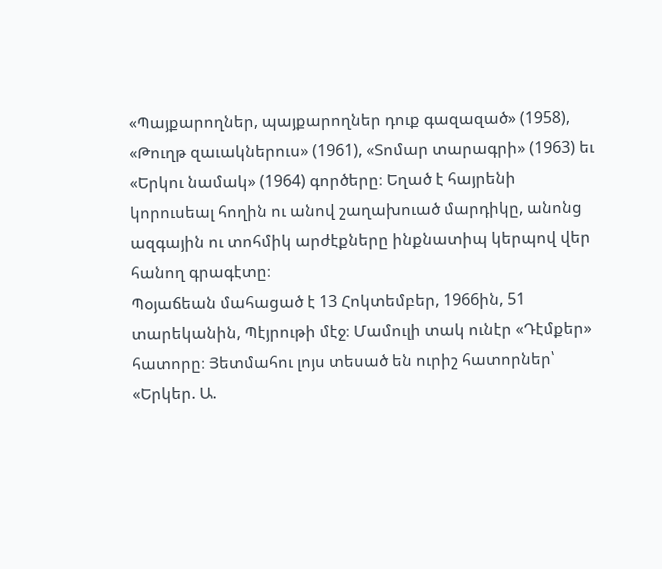«Պայքարողներ, պայքարողներ դուք գազազած» (1958), «Թուղթ զաւակներուս» (1961), «Տոմար տարագրի» (1963) եւ «Երկու նամակ» (1964) գործերը։ Եղած է հայրենի կորուսեալ հողին ու անով շաղախուած մարդիկը, անոնց ազգային ու տոհմիկ արժէքները ինքնատիպ կերպով վեր հանող գրագէտը։
Պօյաճեան մահացած է 13 Հոկտեմբեր, 1966ին, 51 տարեկանին, Պէյրութի մէջ։ Մամուլի տակ ունէր «Դէմքեր» հատորը։ Յետմահու լոյս տեսած են ուրիշ հատորներ՝ «Երկեր. Ա.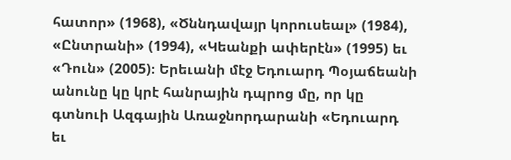հատոր» (1968), «Ծննդավայր կորուսեալ» (1984), «Ընտրանի» (1994), «Կեանքի ափերէն» (1995) եւ «Դուն» (2005)։ Երեւանի մէջ Եդուարդ Պօյաճեանի անունը կը կրէ հանրային դպրոց մը, որ կը գտնուի Ազգային Առաջնորդարանի «Եդուարդ եւ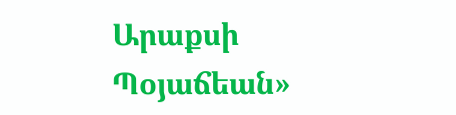Արաքսի Պօյաճեան»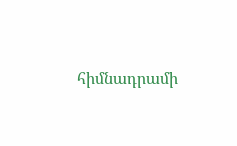հիմնադրամի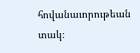հովանաւորութեան տակ։